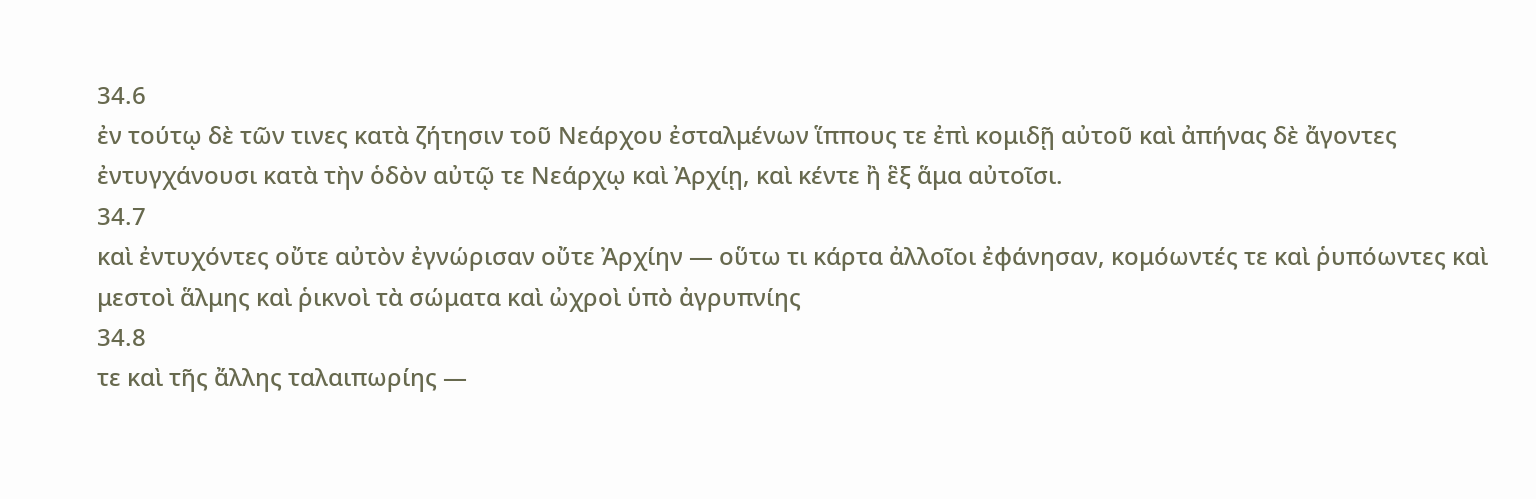34.6
ἐν τούτῳ δὲ τῶν τινες κατὰ ζήτησιν τοῦ Νεάρχου ἐσταλμένων ἵππους τε ἐπὶ κομιδῇ αὐτοῦ καὶ ἀπήνας δὲ ἄγοντες ἐντυγχάνουσι κατὰ τὴν ὁδὸν αὐτῷ τε Νεάρχῳ καὶ Ἀρχίῃ, καὶ κέντε ἢ ἓξ ἅμα αὐτοῖσι.
34.7
καὶ ἐντυχόντες οὔτε αὐτὸν ἐγνώρισαν οὔτε Ἀρχίην — οὕτω τι κάρτα ἀλλοῖοι ἐφάνησαν, κομόωντές τε καὶ ῥυπόωντες καὶ μεστοὶ ἅλμης καὶ ῥικνοὶ τὰ σώματα καὶ ὠχροὶ ὑπὸ ἀγρυπνίης
34.8
τε καὶ τῆς ἄλλης ταλαιπωρίης —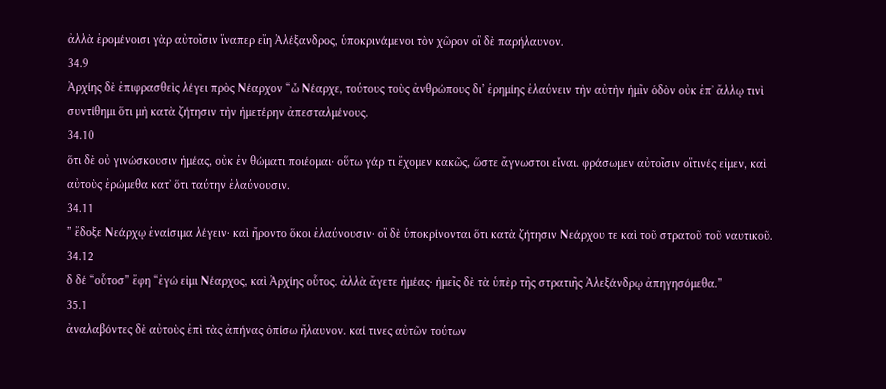ἀλλὰ ἐρομένοισι γὰρ αὐτοῖσιν ἵναπερ εἴη Ἀλέξανδρος, ὑποκρινάμενοι τὸν χῶρον οἳ δὲ παρήλαυνον.
34.9
Ἀρχίης δὲ ἐπιφρασθεὶς λέγει πρὸς Νέαρχον “ὦ Νέαρχε, τούτους τοὺς ἀνθρώπους δι’ ἐρημίης ἐλαύνειν τὴν αὐτὴν ἡμῖν ὁδὸν οὐκ ἐπʼ ἄλλῳ τινὶ συντίθημι ὅτι μὴ κατὰ ζήτησιν τὴν ἡμετέρην ἀπεσταλμένους.
34.10
ὅτι δὲ οὐ γινώσκουσιν ἡμέας, οὐκ ἐν θώματι ποιέομαι· οὕτω γάρ τι ἔχομεν κακῶς, ὥστε ἄγνωστοι εἶναι. φράσωμεν αὐτοῖσιν οἵτινές εἰμεν, καὶ αὐτοὺς ἐρώμεθα κατʼ ὅτι ταύτην ἐλαύνουσιν.
34.11
” ἔδοξε Νεάρχῳ ἐναίσιμα λέγειν· καὶ ἤροντο ὅκοι ἐλαύνουσιν· οἳ δὲ ὑποκρίνονται ὅτι κατὰ ζήτησιν Νεάρχου τε καὶ τοῦ στρατοῦ τοῦ ναυτικοῦ.
34.12
δ δέ “οὗτοσ” ἔφη “ἐγώ εἰμι Νέαρχος, καὶ Ἀρχίης οὗτος. ἀλλὰ ἄγετε ἡμέας· ἡμεῖς δὲ τὰ ὑπὲρ τῆς στρατιῆς Ἀλεξάνδρῳ ἀπηγησόμεθα.”
35.1
ἀναλαβόντες δὲ αὐτοὺς ἐπὶ τὰς ἀπήνας ὀπίσω ἤλαυνον. καί τινες αὐτῶν τούτων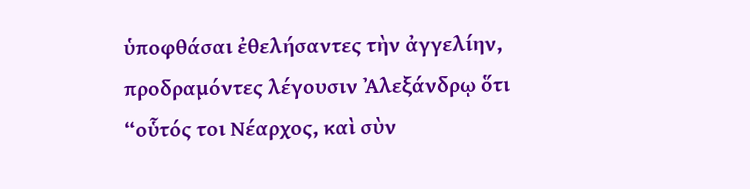ὑποφθάσαι ἐθελήσαντες τὴν ἀγγελίην, προδραμόντες λέγουσιν Ἀλεξάνδρῳ ὅτι “οὗτός τοι Νέαρχος, καὶ σὺν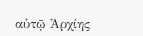αὐτῷ Ἀρχίης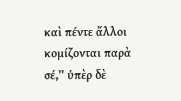καὶ πέντε ἄλλοι κομίζονται παρὰ σέ,” ὑπὲρ δὲ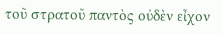τοῦ στρατοῦ παντὸς οὐδὲν εἶχον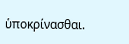ὑποκρίνασθαι.